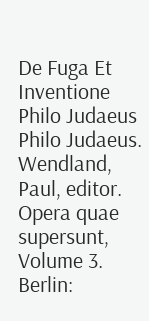De Fuga Et Inventione
Philo Judaeus
Philo Judaeus. Wendland, Paul, editor. Opera quae supersunt, Volume 3. Berlin: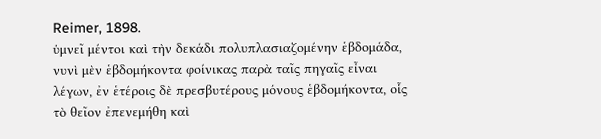Reimer, 1898.
ὑμνεῖ μέντοι καὶ τὴν δεκάδι πολυπλασιαζομένην ἑβδομάδα, νυνὶ μὲν ἑβδομήκοντα φοίνικας παρὰ ταῖς πηγαῖς εἶναι λέγων, ἐν ἑτέροις δὲ πρεσβυτέρους μόνους ἑβδομήκοντα, οἷς τὸ θεῖον ἐπενεμήθη καὶ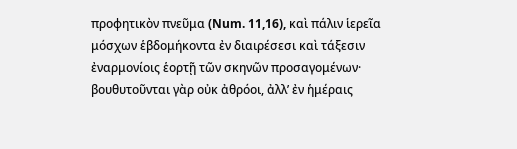προφητικὸν πνεῦμα (Num. 11,16), καὶ πάλιν ἱερεῖα μόσχων ἑβδομήκοντα ἐν διαιρέσεσι καὶ τάξεσιν ἐναρμονίοις ἑορτῇ τῶν σκηνῶν προσαγομένων· βουθυτοῦνται γὰρ οὐκ ἀθρόοι, ἀλλ’ ἐν ἡμέραις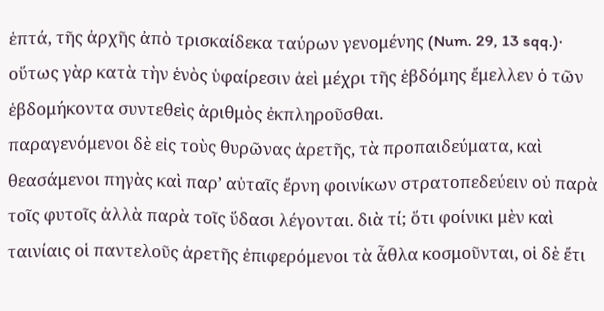ἑπτά, τῆς ἀρχῆς ἀπὸ τρισκαίδεκα ταύρων γενομένης (Num. 29, 13 sqq.)· οὕτως γὰρ κατὰ τὴν ἑνὸς ὑφαίρεσιν ἀεὶ μέχρι τῆς ἑβδόμης ἔμελλεν ὁ τῶν ἑβδομήκοντα συντεθεὶς ἀριθμὸς ἐκπληροῦσθαι.
παραγενόμενοι δὲ εἰς τοὺς θυρῶνας ἀρετῆς, τὰ προπαιδεύματα, καὶ θεασάμενοι πηγὰς καὶ παρ’ αὐταῖς ἔρνη φοινίκων στρατοπεδεύειν οὐ παρὰ τοῖς φυτοῖς ἀλλὰ παρὰ τοῖς ὕδασι λέγονται. διὰ τί; ὅτι φοίνικι μὲν καὶ ταινίαις οἱ παντελοῦς ἀρετῆς ἐπιφερόμενοι τὰ ἆθλα κοσμοῦνται, οἱ δὲ ἔτι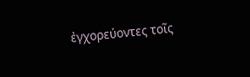ἐγχορεύοντες τοῖς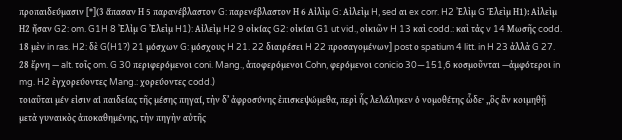προπαιδεύμασιν [*](3 ἅπασαν Η 5 παρανέβλαστον G: παρενέβλαστον Η 6 Αἰλὶμ G: Αἰλεὶμ H, sed αι ex corr. H2 Ἐλὶμ G Ἑλεὶμ Η1): Αἰλεὶμ Η2 ἤσαν G2: om. G1H 8 Ἐλἰμ G Ἐλεὶμ H1): Αἰλεὶμ H2 9 οἰκίας G2: οἰκίαι G1 ut vid., οἰκιῶν H 13 καὶ codd.: καὶ τἀς v 14 Μωσῆς codd. 18 μὲν in ras. H2: δὲ G(H1?) 21 μόσχων G: μόσχους H 21. 22 διαιρέσει H 22 προσαγομένων] post ο spatium 4 litt. in H 23 ἀλλὰ G 27. 28 ἔρνη — alt. τοῖς om. G 30 περιφερόμενοι coni. Mang., ἀποφερόμενοι Cohn, φερόμενοι conicio 30—151,6 κοσμοῦνται —ἀμφότεροι in mg. H2 ἐγχορεύοντες Mang.: χορεύοντες codd.)
τοιαῦται μέν εἰσιν αἱ παιδείας τῆς μέσης πηγαί, τὴν δ’ ἀφροσύνης ἐπισκεψώμεθα, περὶ ἧς λελάληκεν ὁ νομοθέτης ὧδε· „ὃς ἂν κοιμηθῇ μετὰ γυναικὸς ἀποκαθημένης, τὴν πηγὴν αὐτῆς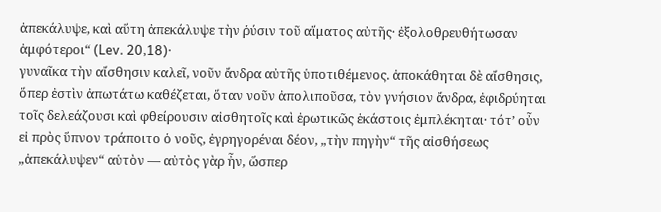ἀπεκάλυψε, καὶ αὕτη ἀπεκάλυψε τὴν ῥύσιν τοῦ αἵματος αὐτῆς· ἐξολοθρευθήτωσαν ἀμφότεροι“ (Lev. 20,18)·
γυναῖκα τὴν αἴσθησιν καλεῖ, νοῦν ἄνδρα αὐτῆς ὑποτιθέμενος. ἀποκάθηται δὲ αἴσθησις, ὅπερ ἐστὶν ἀπωτάτω καθέζεται, ὅταν νοῦν ἀπολιποῦσα, τὸν γνήσιον ἄνδρα, ἐφιδρύηται τοῖς δελεάζουσι καὶ φθείρουσιν αἰσθητοῖς καὶ ἐρωτικῶς ἑκάστοις ἐμπλέκηται· τότ’ οὖν εἰ πρὸς ὕπνον τράποιτο ὁ νοῦς, ἐγρηγορέναι δέον, „τὴν πηγὴν“ τῆς αἰσθήσεως „ἀπεκάλυψεν“ αὑτὸν — αὐτὸς γὰρ ἦν, ὥσπερ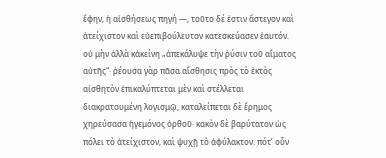ἔφην, ἡ αἰσθήσεως πηγή —, τοῦτο δέ ἐστιν ἄστεγον καὶ ἀτείχιστον καὶ εὐεπιβούλευτον κατεσκεύασεν ἑαυτόν.
οὐ μὴν ἀλλὰ κἀκείνη „ἀπεκάλυψε τὴν ῥύσιν τοῦ αἵματος αὐτῆς“· ῥέουσα γὰρ πᾶσα αἴσθησις πρὸς τὸ ἐκτὸς αἰσθητὸν ἐπικαλύπτεται μὲν καὶ στέλλεται διακρατουμένη λογισμῷ, καταλείπεται δὲ ἔρημος χηρεύσασα ἡγεμόνος ὀρθοῦ· κακὸν δὲ βαρύτατον ὡς πόλει τὸ ἀτείχιστον, καὶ ψυχῇ τὸ ἀφύλακτον. πότ’ οὖν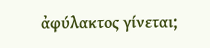ἀφύλακτος γίνεται;